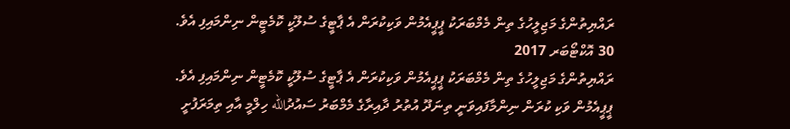ރައްޔިތުންގެ މަޖިލީހުގެ ތިން މެމްބަރަކު ޕީޕީއެމުން ވަކިކުރަން އެ ޕާޓީގެ ސުލޫކީ ކޮމެޓީން ނިންމައިފި އެވެ.
30 އޮކްޓޯބަރ 2017
ރައްޔިތުންގެ މަޖިލީހުގެ ތިން މެމްބަރަކު ޕީޕީއެމުން ވަކިކުރަން އެ ޕާޓީގެ ސުލޫކީ ކޮމެޓީން ނިންމައިފި އެވެ.
ޕީޕީއެމުން ވަކި ކުރަން ނިންމާފައިވަނީ ތިނަދޫ އުތުރު ދާއިރާގެ މެމްބަރު ސައުދުالله ހިލްމީ އާއި ތިމަރަފުށީ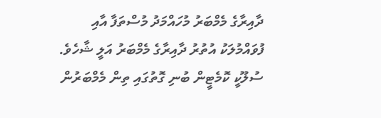ދާއިރާގެ މެމްބަރު މުހައްމަދު މުސްތަފާ އާއި ފުވައްމުލަކު އުތުރު ދާއިރާގެ މެމްބަރު އަލީ ޝާހެވެ.
ސުލޫކީ ކޮމެޓީން ބުނި ގޮތުގައި ތިން މެމްބަރުން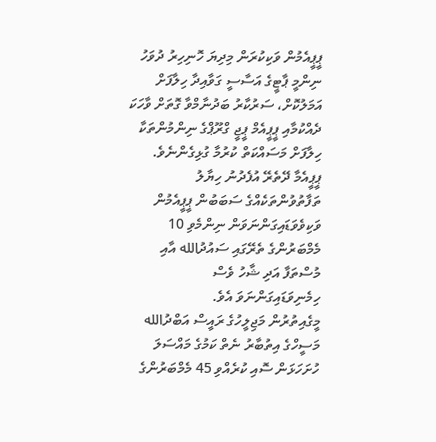ޕީޕީއެމުން ވަކިކުރަން މިދިޔަ ހޮނިހިރު ދުވަހު ނިންމީ ޕާޓީގެ އަސާސީ ގަވާއިދާ ހިލާފަށް އަމަލުކޮށް، ސަރުކާރު ބަދުނާމްވާ ގޮތަށް ވާހަކަ ދެއްކުމާއި ޕީޕީއެމް ޕީޖީ ގްރޫޕްގެ ނިންމުންތަކާ ހިލާފަށް މަސައްކަތް ކުރުމާ ގުޅިގެންނެވެ.
ޕީޕީއެމާ ދޭތެރޭ އުފެދުނު ހިޔާލު ތަފާތުވުންތަކެއްގެ ސަބަބުން ޕީޕީއެމުން ވަކިވެވަޑައިގަންނަވަން ނިންމެވި 10 މެމްބަރުންގެ ތެރޭގައި ސައުދުالله އާއި މުސްތަފާ އަދި ޝާހު ވެސް ހިމެނިވަޑައިގަންނަވަ އެވެ.
މީގެއިތުރުން މަޖިލީހުގެ ރައީސް އަބްދުالله މަސީހްގެ އިތުބާރު ނެތް ކަމުގެ މައްސަލަ ހުށަހަޅަން ސޮއި ކުރެއްވި 45 މެމްބަރުންގެ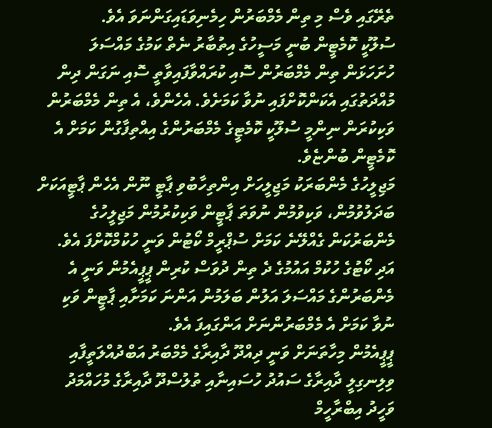ތެރޭގައި ވެސް މި ތިން މެމްބަރުން ހިމެނިވަޑައިގަންނަވަ އެވެ.
ސުލޫކީ ކޮމެޓީން ބުނީ މަސީހުގެ އިތުބާރު ނެތް ކަމުގެ މައްސަލަ ހުށަހަޅަން ތިން މެމްބަރުން ސޮއި ކުރައްވާފައިވާތީ ސޮއި ނަގަން ދިން މުއްދަތުގައި އެކަންކޮށްފައި ނުވާ ކަމަށެވެ. އެހެންވެ، އެ ތިން މެމްބަރުން ވަކިކުރަން ނިންމީ ސުލޫކީ ކޮމެޓީގެ މެމްބަރުންގެ އިއްތިފާގުން ކަމަށް އެ ކޮމެޓީން ބުންޏެވެ.
މަޖިލީހުގެ މެންބަރަކު މަޖިލީހަށް އިންތިހާބުވި ޕާޓީ ނޫން އެހެން ޕާޓީއަކަށް ބަދަލުވުމުން، ވަކިވުމުން ނުވަތަ ޕާޓީން ވަކިކުރުމުން މަޖިލީހުގެ މެންބަރުކަން ގެއްލޭނެ ކަމަށް ސުޕްރީމް ކޯޓުން ވަނީ ހުކުމްކޮށްފަ އެވެ. އަދި ކޯޓުގެ ހުކުމް އައުމުގެ ދެ ތިން ދުވަސް ކުރިން ޕީޕީއެމުން ވަނީ އެ މެންބަރުންގެ މައްސަލަ އަލުން ބަލަމުން އަންނަ ކަމަށާއި ޕާޓީން ވަކި ނުވާ ކަމަށް އެ މެމްބަރުންނަށް އަންގައިފަ އެވެ.
ޕީޕީއެމުން މިހާތަނަށް ވަނީ ދިއްދޫ ދާއިރާގެ މެމްބަރު އަބްދުއްލަތީފާއި ވިލިނގިލީ ދާއިރާގެ ސައުދު ހުސައިނާއި ތުލުސްދޫ ދާއިރާގެ މުހައްމަދު ވަހީދު އިބްރާހީމް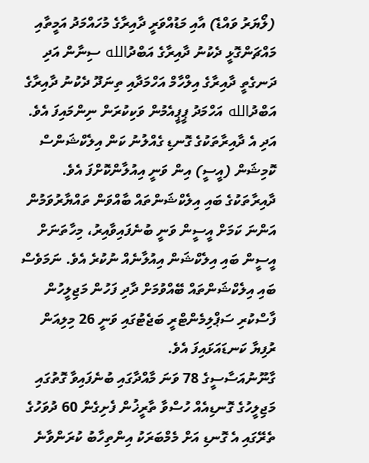(ލޯޔަރު ވައްޑެ) އާއި މަޑުއްވަރީ ދާއިރާގެ މުހައްމަދު އަމީތާއި މައްޗަންގޮޅީ ދެކުނު ދާއިރާގެ އަބްދުالله ސިނާން އަދި ދަނގެތީ ދާއިރާގެ އިލްހާމް އަހްމަދާއި ތިނަދޫ ދެކުނު ދާއިރާގެ އަބްދުالله އަހްމަދު ޕީޕީއެމުން ވަކިކުރަން ނިންމައިފަ އެވެ. އަދި އެ ދާއިރާތަކުގެ ގޮނޑި ގެއްލުނު ކަން އިލެކްޝަންސް ކޮމިޝަން (އީސީ) އިން ވަނީ އިއުލާންކޮށްފަ އެވެ.
ދާއިރާތަކުގެ ބައި އިލެކްޝަންތައް ބާއްވަން ތައްޔާރުވަމުން އަންނަ ކަމަށް އީސީން ވަނީ ބުނެފައިވާއިރު، މިހާތަނަށް އީސީން ބައި އިލެކްޝަން އިއުލާނެއް ނުކުރެ އެވެ. ނަމަވެސް ބައި އިލެކްޝަންތައް ބޭއްވުމަށް ދާދި ފަހުން މަޖިލީހުން ފާސްކުރި ސަޕްލިމެންޓްރީ ބަޖެޓުގައި ވަނީ 26 މިލިއަން ރުފިޔާ ކަނޑައަޅައިފަ އެވެ.
ގާނޫނުއަސާސީގެ 78 ވަނަ މާއްދާގައި ބުނެފައިވާ ގޮތުގައި މަޖިލީހުގެ ގޮނޑިއެއް ހުސްވާ ތާރީޚުން ފެށިގެން 60 ދުވަހުގެ ތެރޭގައި އެ ގޮނޑި އަށް މެމްބަރަކު އިންތިހާބު ކުރަންވާނެ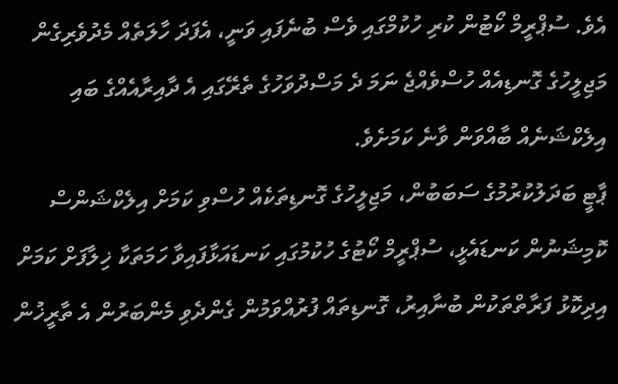އެވެ. ސުޕްރީމް ކޯޓުން ކުރި ހުކުމްގައި ވެސް ބުނެފައި ވަނީ، އެފަދަ ހާލަތެއް މެދުވެރިގެން މަޖިލީހުގެ ގޮނޑިއެއް ހުސްވެއްޖެ ނަމަ ދެ މަސްދުވަހުގެ ތެރޭގައި އެ ދާއިރާއެއްގެ ބައި އިލެކްޝަނެއް ބާއްވަން ވާނެ ކަމަށެވެ.
ޕާޓީ ބަދަލުކުރުމުގެ ސަބަބުން، މަޖިލީހުގެ ގޮނޑިތަކެއް ހުސްވި ކަމަށް އިލެކްޝަންސް ކޮމިޝަނުން ކަނޑައެޅީ، ސުޕްރީމް ކޯޓުގެ ހުކުމުގައި ކަނޑައަޅާފައިވާ ހަމަތަކާ ޚިލާފަށް ކަމަށް އިދިކޮޅު ފަރާތްތަކުން ބުނާއިރު، ގޮނޑިތައް ފުރުއްވަމުން ގެންދެވި މެންބަރުން އެ ތާރީޚުން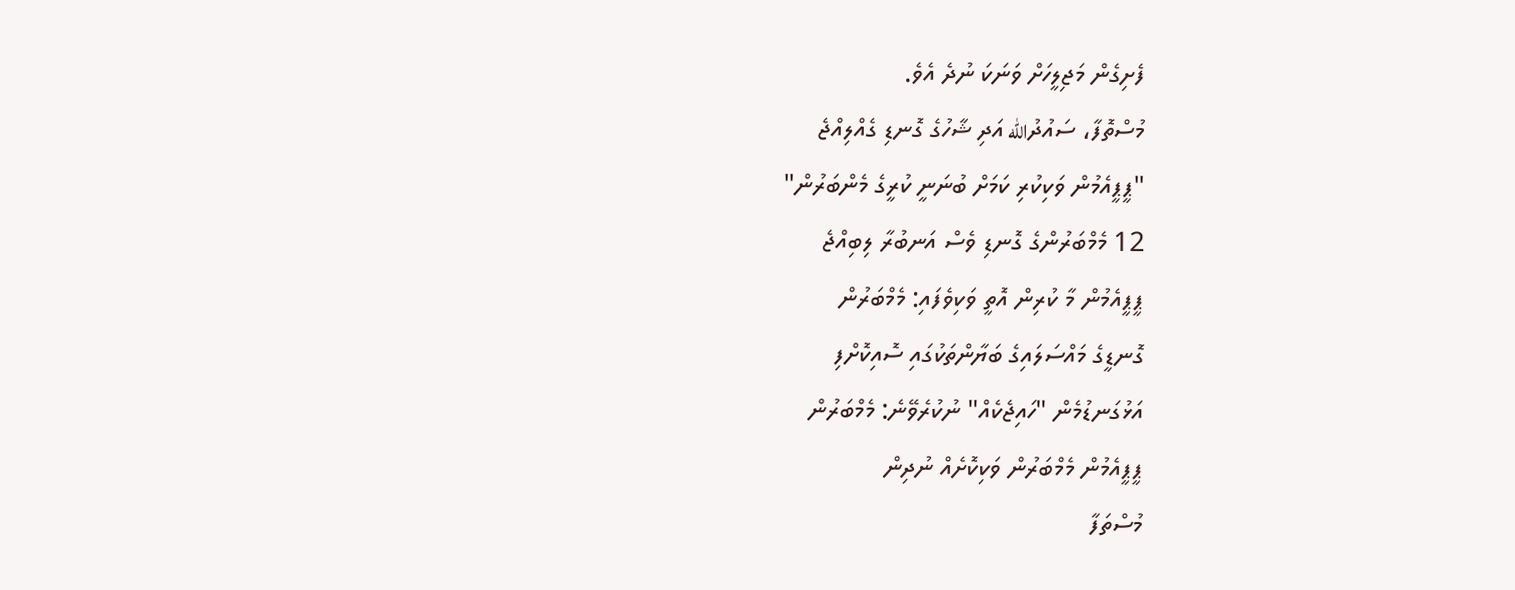ފެށިގެން މަޖިލީހަށް ވަނަކަ ނުދެ އެވެ.
މުސްތޮފާ، ސައުދުالله އަދި ޝާހުގެ ގޮނޑި ގެއްލިއްޖެ
"ޕީޕީއެމުން ވަކިކުރި ކަމަށް ބުނަނީ ކުރީގެ މެންބަރުން"
12 މެމްބަރުންގެ ގޮނޑި ވެސް އަނބުރާ ލިބިއްޖެ
ޕީޕީއެމުން މާ ކުރިން އޮތީ ވަކިވެފައި: މެމްބަރުން
ގޮނޑީގެ މައްސަލައިގެ ބަޔާންތަކުގައި ސޮއިކޮށްފި
އަޅުގަނޑުމެން "ހައިޖެކެއް" ނުކުރެވޭނެ: މެމްބަރުން
ޕީޕީއެމުން މެމްބަރުން ވަކިކޮށެއް ނުދިން
މުސްތަފާ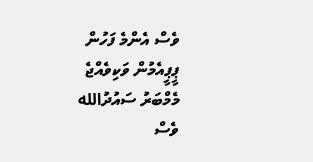ވެސް އެންމެ ފަހުން ޕީޕީއެމުން ވަކިވެއްޖެ
މެމްބަރު ސައުދުالله ވެސް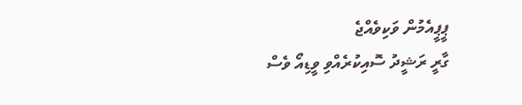ޕީޕީއެމުން ވަކިވެއްޖެ
ގާރީ ރަޝީދު ސޮއިކުރެއްވި ވީޑިއޯ ވެސް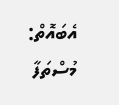އެބައޮތް: މުސްތަފާ